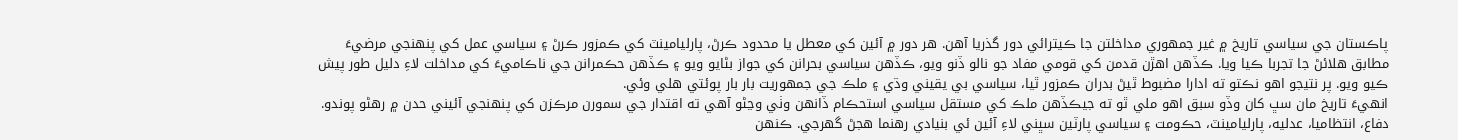پاڪستان جي سياسي تاريخ ۾ غير جمهوري مداخلتن جا ڪيترائي دور گذريا آهن. هر دور ۾ آئين کي معطل يا محدود ڪرڻ، پارليامينٽ کي ڪمزور ڪرڻ ۽ سياسي عمل کي پنهنجي مرضيءَ مطابق هلائڻ جا تجربا ڪيا ويا. ڪڏهن اهڙن قدمن کي قومي مفاد جو نالو ڏنو ويو، ڪڏهن سياسي بحرانن کي جواز بڻايو ويو ۽ ڪڏهن حڪمرانن جي ناڪاميءَ کي مداخلت لاءِ دليل طور پيش ڪيو ويو. پر نتيجو اهو نڪتو ته ادارا مضبوط ٿيڻ بدران ڪمزور ٿيا، سياسي بي يقيني وڌي ۽ ملڪ جي جمهوريت بار بار پوئتي هلي وئي.
انهيءَ تاريخ مان سڀ کان وڏو سبق اهو ملي ٿو ته جيڪڏهن ملڪ کي مستقل سياسي استحڪام ڏانهن وٺي وڃڻو آهي ته اقتدار جي سمورن مرڪزن کي پنهنجي آئيني حدن ۾ رهڻو پوندو. دفاع، انتظاميا، عدليه، پارليامينٽ، حڪومت ۽ سياسي پارٽين سڀني لاءِ آئين ئي بنيادي رهنما هجڻ گهرجي. ڪنهن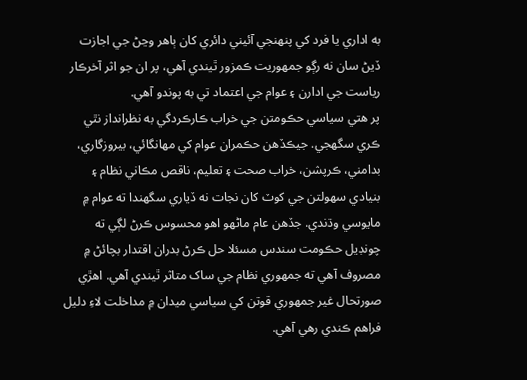به اداري يا فرد کي پنهنجي آئيني دائري کان ٻاهر وڃڻ جي اجازت ڏيڻ سان نه رڳو جمهوريت ڪمزور ٿيندي آهي، پر ان جو اثر آخرڪار رياست جي ادارن ۽ عوام جي اعتماد تي به پوندو آهي.
پر هتي سياسي حڪومتن جي خراب ڪارڪردگي به نظرانداز نٿي ڪري سگهجي. جيڪڏهن حڪمران عوام کي مهانگائي، بيروزگاري، بدامني، ڪرپشن، خراب صحت ۽ تعليم، ناقص مڪاني نظام ۽ بنيادي سهولتن جي کوٽ کان نجات نه ڏياري سگهندا ته عوام ۾ مايوسي وڌندي. جڏهن عام ماڻهو اهو محسوس ڪرڻ لڳي ته چونڊيل حڪومت سندس مسئلا حل ڪرڻ بدران اقتدار بچائڻ ۾ مصروف آهي ته جمهوري نظام جي ساک متاثر ٿيندي آهي. اهڙي صورتحال غير جمهوري قوتن کي سياسي ميدان ۾ مداخلت لاءِ دليل فراهم ڪندي رهي آهي.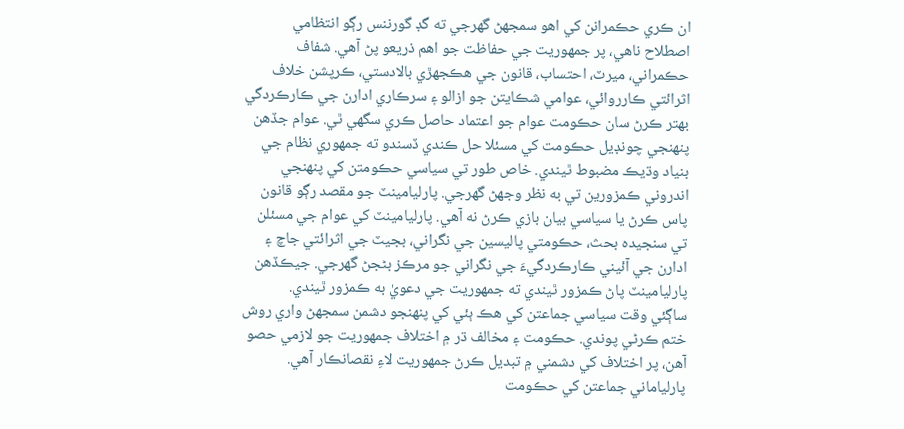ان ڪري حڪمرانن کي اهو سمجهڻ گهرجي ته گڊ گورننس رڳو انتظامي اصطلاح ناهي، پر جمهوريت جي حفاظت جو اهم ذريعو پڻ آهي. شفاف حڪمراني، ميرٽ، احتساب، قانون جي هڪجهڙي بالادستي، ڪرپشن خلاف اثرائتي ڪارروائي، عوامي شڪايتن جو ازالو ۽ سرڪاري ادارن جي ڪارڪردگي بهتر ڪرڻ سان حڪومت عوام جو اعتماد حاصل ڪري سگهي ٿي. عوام جڏهن پنهنجي چونڊيل حڪومت کي مسئلا حل ڪندي ڏسندو ته جمهوري نظام جي بنياد وڌيڪ مضبوط ٿيندي. خاص طور تي سياسي حڪومتن کي پنهنجي اندروني ڪمزورين تي به نظر وجهڻ گهرجي. پارليامينٽ جو مقصد رڳو قانون پاس ڪرڻ يا سياسي بيان بازي ڪرڻ نه آهي. پارليامينٽ کي عوام جي مسئلن تي سنجيده بحث، حڪومتي پاليسين جي نگراني، بجيٽ جي اثرائتي جاچ ۽ ادارن جي آئيني ڪارڪردگيءَ جي نگراني جو مرڪز بڻجڻ گهرجي. جيڪڏهن پارليامينٽ پاڻ ڪمزور ٿيندي ته جمهوريت جي دعويٰ به ڪمزور ٿيندي.
ساڳئي وقت سياسي جماعتن کي هڪ ٻئي کي پنهنجو دشمن سمجهڻ واري روش ختم ڪرڻي پوندي. حڪومت ۽ مخالف ڌر ۾ اختلاف جمهوريت جو لازمي حصو آهن، پر اختلاف کي دشمني ۾ تبديل ڪرڻ جمهوريت لاءِ نقصانڪار آهي. پارلياماني جماعتن کي حڪومت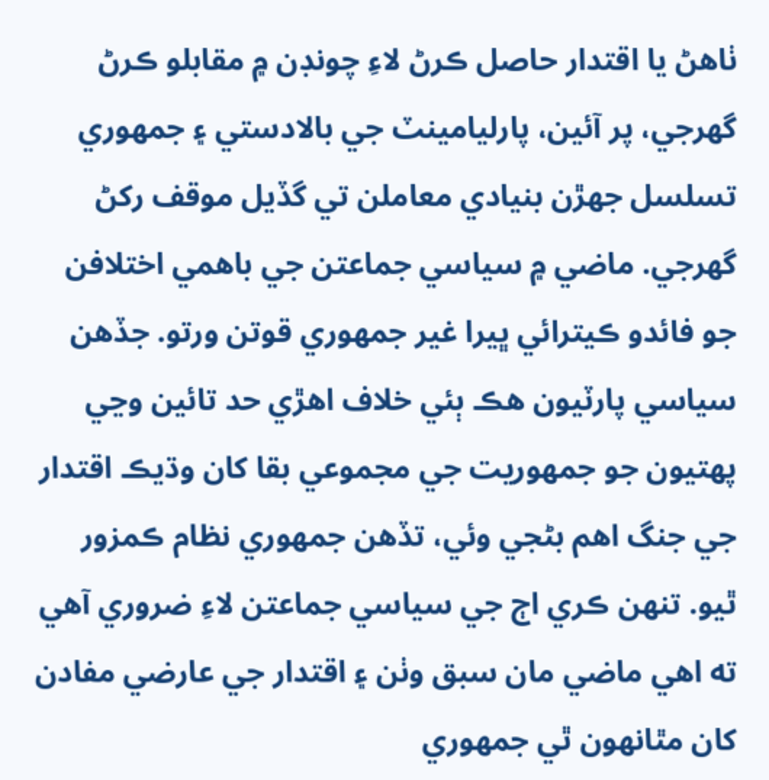ٺاهڻ يا اقتدار حاصل ڪرڻ لاءِ چونڊن ۾ مقابلو ڪرڻ گهرجي، پر آئين، پارليامينٽ جي بالادستي ۽ جمهوري تسلسل جهڙن بنيادي معاملن تي گڏيل موقف رکڻ گهرجي. ماضي ۾ سياسي جماعتن جي باهمي اختلافن جو فائدو ڪيترائي ڀيرا غير جمهوري قوتن ورتو. جڏهن سياسي پارٽيون هڪ ٻئي خلاف اهڙي حد تائين وڃي پهتيون جو جمهوريت جي مجموعي بقا کان وڌيڪ اقتدار جي جنگ اهم بڻجي وئي، تڏهن جمهوري نظام ڪمزور ٿيو. تنهن ڪري اڄ جي سياسي جماعتن لاءِ ضروري آهي ته اهي ماضي مان سبق وٺن ۽ اقتدار جي عارضي مفادن کان مٿانهون ٿي جمهوري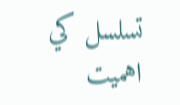تسلسل کي اهميت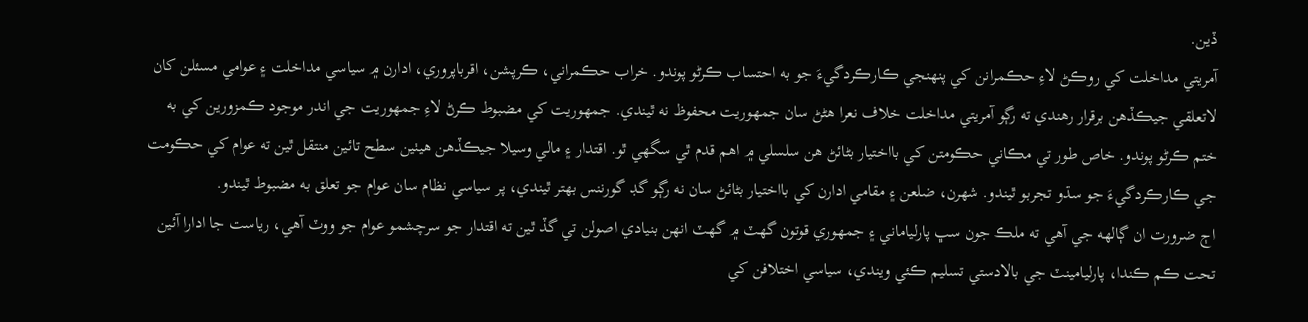ڏين.
آمريتي مداخلت کي روڪڻ لاءِ حڪمرانن کي پنهنجي ڪارڪردگيءَ جو به احتساب ڪرڻو پوندو. خراب حڪمراني، ڪرپشن، اقرباپروري، ادارن ۾ سياسي مداخلت ۽ عوامي مسئلن کان لاتعلقي جيڪڏهن برقرار رهندي ته رڳو آمريتي مداخلت خلاف نعرا هڻڻ سان جمهوريت محفوظ نه ٿيندي. جمهوريت کي مضبوط ڪرڻ لاءِ جمهوريت جي اندر موجود ڪمزورين کي به ختم ڪرڻو پوندو. خاص طور تي مڪاني حڪومتن کي بااختيار بڻائڻ هن سلسلي ۾ اهم قدم ٿي سگهي ٿو. اقتدار ۽ مالي وسيلا جيڪڏهن هيٺين سطح تائين منتقل ٿين ته عوام کي حڪومت جي ڪارڪردگيءَ جو سڌو تجربو ٿيندو. شهرن، ضلعن ۽ مقامي ادارن کي بااختيار بڻائڻ سان نه رڳو گڊ گورننس بهتر ٿيندي، پر سياسي نظام سان عوام جو تعلق به مضبوط ٿيندو.
اڄ ضرورت ان ڳالهه جي آهي ته ملڪ جون سڀ پارلياماني ۽ جمهوري قوتون گهٽ ۾ گهٽ انهن بنيادي اصولن تي گڏ ٿين ته اقتدار جو سرچشمو عوام جو ووٽ آهي، رياست جا ادارا آئين تحت ڪم ڪندا، پارليامينٽ جي بالادستي تسليم ڪئي ويندي، سياسي اختلافن کي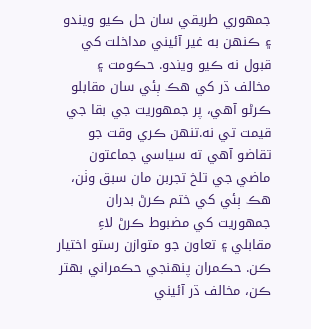جمهوري طريقي سان حل ڪيو ويندو ۽ ڪنهن به غير آئيني مداخلت کي قبول نه ڪيو ويندو. حڪومت ۽ مخالف ڌر کي هڪ ٻئي سان مقابلو ڪرڻو آهي، پر جمهوريت جي بقا جي قيمت تي نه.تنهن ڪري وقت جو تقاضو آهي ته سياسي جماعتون ماضي جي تلخ تجربن مان سبق وٺن، هڪ ٻئي کي ختم ڪرڻ بدران جمهوريت کي مضبوط ڪرڻ لاءِ مقابلي ۽ تعاون جو متوازن رستو اختيار ڪن. حڪمران پنهنجي حڪمراني بهتر ڪن، مخالف ڌر آئيني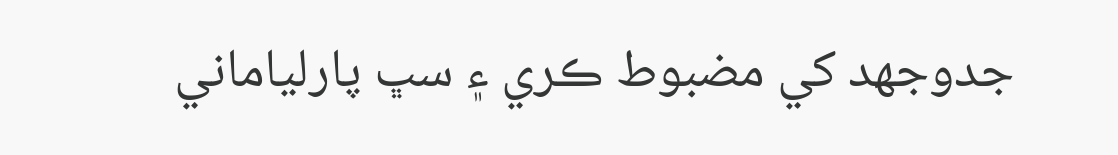جدوجهد کي مضبوط ڪري ۽ سڀ پارلياماني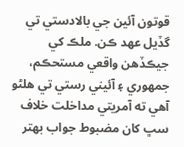قوتون آئين جي بالادستي تي گڏيل عهد ڪن. ملڪ کي جيڪڏهن واقعي مستحڪم، جمهوري ۽ آئيني رستي تي هلڻو آهي ته آمريتي مداخلت خلاف سڀ کان مضبوط جواب بهتر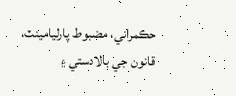حڪمراني، مضبوط پارليامينٽ، قانون جي بالادستي ۽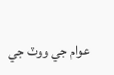عوام جي ووٽ جي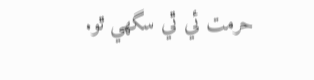حرمت ئي ٿي سگهي ٿو.